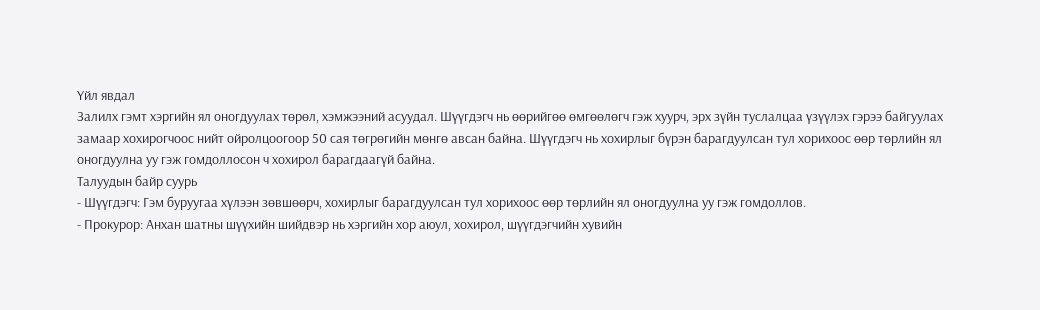Үйл явдал
Залилх гэмт хэргийн ял оногдуулах төрөл, хэмжээний асуудал. Шүүгдэгч нь өөрийгөө өмгөөлөгч гэж хуурч, эрх зүйн туслалцаа үзүүлэх гэрээ байгуулах замаар хохирогчоос нийт ойролцоогоор 50 сая төгрөгийн мөнгө авсан байна. Шүүгдэгч нь хохирлыг бүрэн барагдуулсан тул хорихоос өөр төрлийн ял оногдуулна уу гэж гомдоллосон ч хохирол барагдаагүй байна.
Талуудын байр суурь
- Шүүгдэгч: Гэм буруугаа хүлээн зөвшөөрч, хохирлыг барагдуулсан тул хорихоос өөр төрлийн ял оногдуулна уу гэж гомдоллов.
- Прокурор: Анхан шатны шүүхийн шийдвэр нь хэргийн хор аюул, хохирол, шүүгдэгчийн хувийн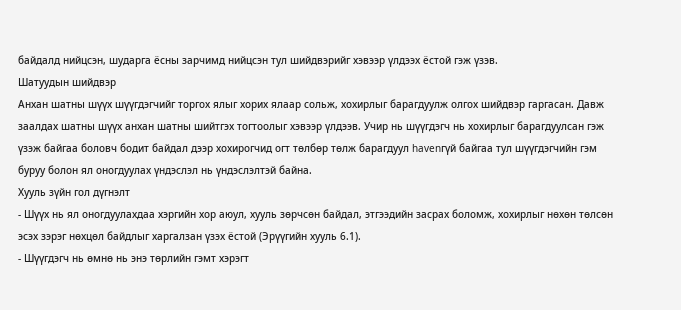байдалд нийцсэн, шударга ёсны зарчимд нийцсэн тул шийдвэрийг хэвээр үлдээх ёстой гэж үзэв.
Шатуудын шийдвэр
Анхан шатны шүүх шүүгдэгчийг торгох ялыг хорих ялаар сольж, хохирлыг барагдуулж олгох шийдвэр гаргасан. Давж заалдах шатны шүүх анхан шатны шийтгэх тогтоолыг хэвээр үлдээв. Учир нь шүүгдэгч нь хохирлыг барагдуулсан гэж үзэж байгаа боловч бодит байдал дээр хохирогчид огт төлбөр төлж барагдуул havenгүй байгаа тул шүүгдэгчийн гэм буруу болон ял оногдуулах үндэслэл нь үндэслэлтэй байна.
Хууль зүйн гол дүгнэлт
- Шүүх нь ял оногдуулахдаа хэргийн хор аюул, хууль зөрчсөн байдал, этгээдийн засрах боломж, хохирлыг нөхөн төлсөн эсэх зэрэг нөхцөл байдлыг харгалзан үзэх ёстой (Эрүүгийн хууль 6.1).
- Шүүгдэгч нь өмнө нь энэ төрлийн гэмт хэрэгт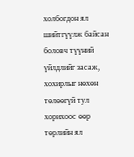холбогдон ял шийтгүүлж байсан боловч түүний үйлдлийг засаж, хохирлыг нөхөн төлөөгүй тул хорихоос өөр төрлийн ял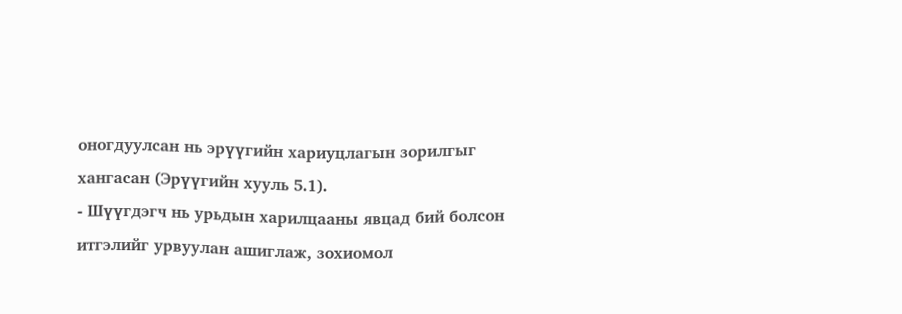оногдуулсан нь эрүүгийн хариуцлагын зорилгыг хангасан (Эрүүгийн хууль 5.1).
- Шүүгдэгч нь урьдын харилцааны явцад бий болсон итгэлийг урвуулан ашиглаж, зохиомол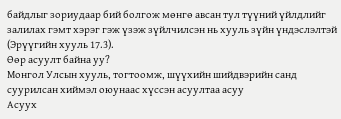байдлыг зориудаар бий болгож мөнгө авсан тул түүний үйлдлийг залилах гэмт хэрэг гэж үзэж зүйлчилсэн нь хууль зүйн үндэслэлтэй (Эрүүгийн хууль 17.3).
Өөр асуулт байна уу?
Монгол Улсын хууль, тогтоомж, шүүхийн шийдвэрийн санд суурилсан хиймэл оюунаас хүссэн асуултаа асуу
Асуух